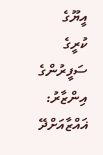އީޔޫގެ ކުރީގެ ސަފީރުންގެ އިންޒާރު: ޣައްޒާއަށްދޭ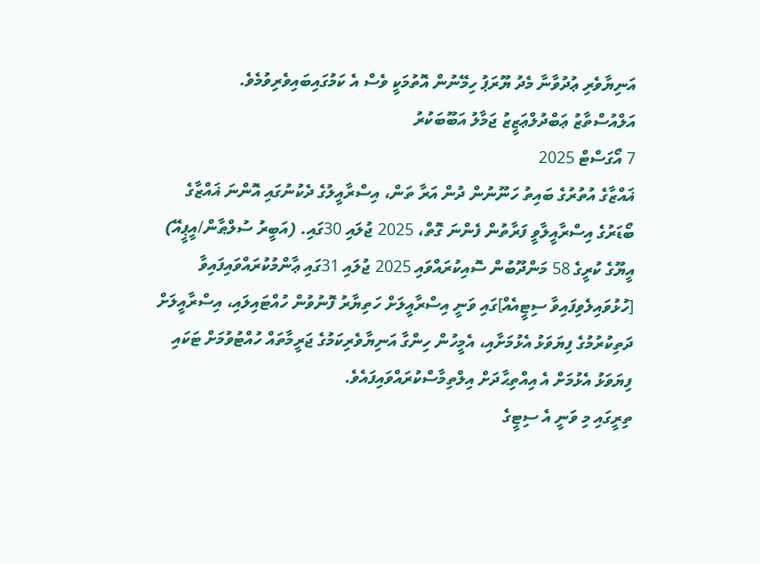އަނިޔާވެރި ޢުދުވާނާ މެދު ޔޫރަޕު ހިމޭނުން އޮތުމަކީ ވެސް އެ ކަމުގައިބައިވެރިވުމެވެ.
އަލްއުސްތާޒު ޢަބްދުލްޢަޒީޒު ޖަމާލު އަބޫބަކުރު
7 އޯގަސްޓް 2025
ޣައްޒާގެ އުތުރުގެ ބައިތު ހަނޫނުން ދުން އަރާ ތަން، އިސްރާއީލުގެ ދެކުނުގައި އޮންނަ ޣައްޒާގެ ބޯޑަރުގެ އިސްރާއީލާވީ ފަރާތުން ފެންނަ ގޮތް، 2025 ޖުލައި 30ގައި. (އަބީރު ސުލްޠާން/އީޕީއޭ)
އީޔޫގެ ކުރީގެ 58 މަންދޫބުން ސޮއިކުރައްވައި 2025 ޖުލައި 31ގައި ޢާންމުކުރައްވައިފައިވާ [ހުޅުވައިލެވިފައިވާ ސިޓީއެއް]ގައި ވަނީ އިސްރާއީލަށް ހަތިޔާރު ފޮނުވުން ހުއްޓައިލައި، އިސްރާއީލަށް ދަތިކުރުމުގެ ފިޔަވަޅު އެޅުމަށާއި، އެމީހުން ހިންގާ އަނިޔާވެރިކަމުގެ ޖަރީމާތައް ހުއްޓުވުމަށް ޓަކައި ފިޔަވަޅު އެޅުމަށް އެ އިއްތިޙާދަށް އިލްތިމާސްކުރައްވައިފައެވެ.
ތިރީގައި މި ވަނީ އެ ސިޓީގެ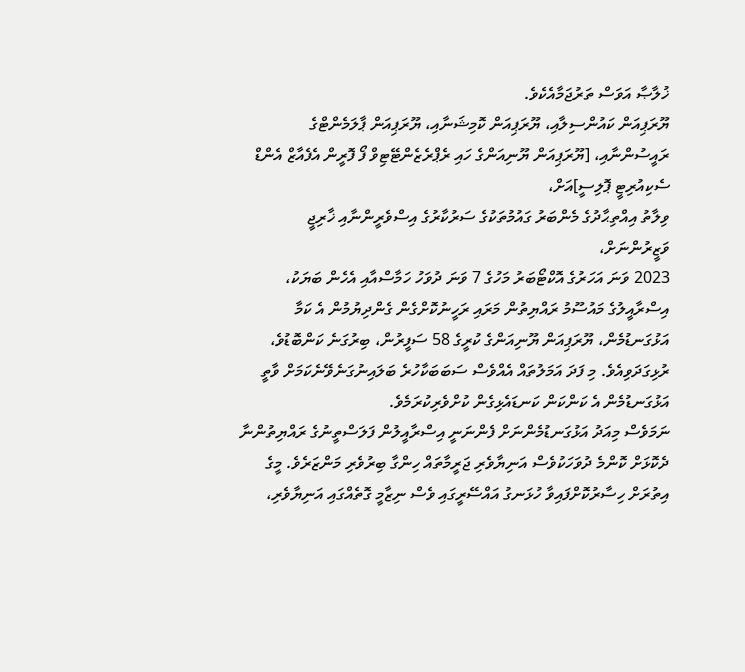ޚުލާޞާ އަވަސް ތަރުޖަމާއެކެވެ.
ޔޫރަޕިއަން ކައުންސިލާއި، ޔޫރަޕިއަން ކޮމިޝަނާއި، ޔޫރަޕިއަން ޕާލަމެންޓްގެ ރައީސުންނާއި، [ޔޫރަޕިއަން ޔޫނިއަންގެ ހައި ރެޕްރެޒެންޓޭޓިވް ފޯ ފޮރީން އެފެއާޒް އެންޑް ސެކިއުރިޓީ ޕޮލިސީ]އަށް،
ވިލާތު އިއްތިޙާދުގެ މެންބަރު ގައުމުތަކުގެ ސަރުކާރުގެ އިސްވެރީންނާއި ޚާރިޖީ ވަޒީރުންނަށް،
2023 ވަނަ އަހަރުގެ އޮކްޓޯބަރު މަހުގެ 7 ވަނަ ދުވަހު ހަމާސްއާއި އެހެން ބަޔަކު، އިސްރާއީލުގެ މައުސޫމު ރައްޔިތުން މަރައި ރަހީނުކޮށްގެން ގެންދިޔުމުން އެ ކަމާ އަޅުގަނޑުމެން، ޔޫރަޕިއަން ޔޫނިއަންގެ ކުރީގެ 58 ސަފީރުން، ބިރުގަނެ ކަންބޮޑުވެ، ރުޅިގަދަވިއެވެ. މި ފަދަ އަމަލުތައް އެއްވެސް ސަބަބަކާހުރެ ބަލައިނުގަނެވޭނެކަމަށް ވާތީ އަޅުގަނޑުމެން އެ ކަންކަން ކަނޑައެޅިގެން ކުށްވެރިކުރަމެވެ.
ނަމަވެސް މިއަދު އަޅުގަނޑުމެންނަށް ފެންނަނީ އިސްރާއީލުން ފަލަސްތީނުގެ ރައްޔިތުންނާ ދެކޮޅަށް ކޮންމެ ދުވަހަކުވެސް އަނިޔާވެރި ޖަރީމާތައް ހިންގާ ބިރުވެރި މަންޒަރެވެ. މީގެ އިތުރަށް ހިސާރުކޮށްފައިވާ ހުޅަނގު އައްސޭރީގައި ވެސް ނިޒާމީ ގޮތެއްގައި އަނިޔާވެރި،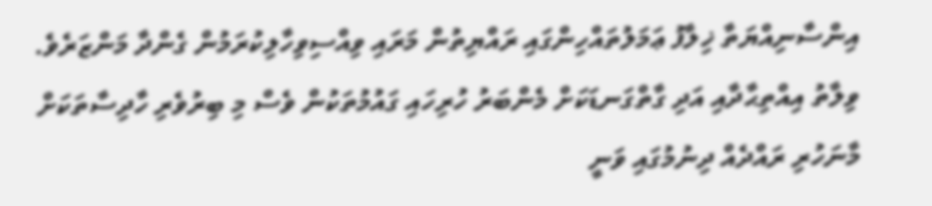އިންސާނިއްޔަތާ ޚިލާފު ޢަމަލުތައްހިންގައި ރައްޔިތުން މަރައި ވިއްސިވިހާލިކުރަމުން ގެންދާ މަންޒަރެވެ.
ވިލާތު އިއްތިޙާދާއި އަދި ގާތްގަނޑަކަށް މެންބަރު ހުރިހައި ގައުމުތަކުން ވެސް މި ބިރުވެރި ހާދިސާތަކަށް މާނަހުރި ރައްދެއް ދިނުމުގައި ވަނީ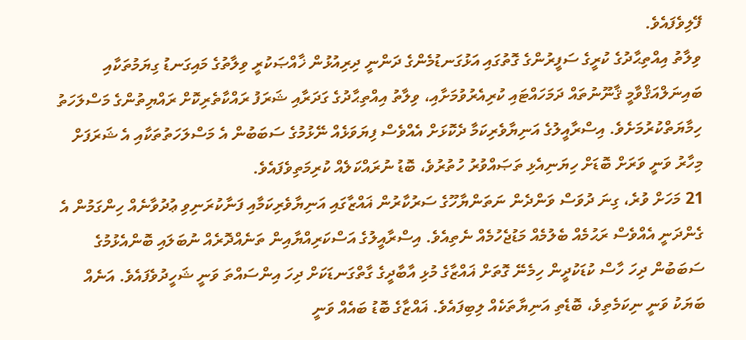ފޭލިވެފައެވެ.
ވިލާތު އިއްތިޙާދުގެ ކުރީގެ ސަފީރުންގެ ގޮތުގައި އަޅުގަނޑުމެންގެ ދަންނީ ދިރިއުޅުން ޚާއްޞަކުރީ ވިލާތުގެ މައިގަނޑު ގިޔަމުތަކާއި ބައިނަލްއަޤްވާމީ ޤާނޫނުތައް ދަމަހައްޓައި ކުރިއެރުވުމަށާއި، ވިލާތު އިއްތިޙާދުގެ ގަދަރާއި ޝަރަފު ރައްކާތެރިކޮށް ރައްޔިތުންގެ މަސްލަހަތު ހިމާޔަތްކުރުމަށެވެ. އިސްރާއީލުގެ އަނިޔާވެރިކަމާ ދެކޮޅަށް އެއްވެސް ފިޔަވަޅެއް ނޭޅުމުގެ ސަބަބުން އެ މަސްލަހަތުތަކާއި އެ ޝަރަފަށް މިހާރު ވަނީ ވަރަށް ބޮޑަށް ހިޔަނިއެޅި ތަޞައްވުރު ހުތުރުވެ، ބޮޑު ނުރައްކަލެއް ކުރިމަތިވެފައެވެ.
21 މަހަށް ވުރެ، ގިނަ ދުވަސް ވަންދެން ނަތަންޔާހޫގެ ސަރުކާރުން ޣައްޒާގައި އަނިޔާވެރިކަމާއި ފަނާކުރަނިވި ޢުދުވާނެއް ހިންގަމުން އެ ގެންދަނީ އެއްވެސް ރަޙުމެއް ބެލުމެއް މަޑުޖެހުމެއް ނެތިއެވެ. އިސްރާއީލުގެ އަސްކަރިއްޔާއިން ތަނެއްދޮރެއް ނުބަލައި ބޮންއެޅުމުގެ ސަބަބުން ދިހަ ހާސް ކުޑަކުދީން ހިމެނޭ ގޮތަށް ޣައްޒާގެ މުޅި އާބާދީގެ ގާތްގަނޑަކަށް ދިހަ އިންސައްތަ ވަނީ ޝަހީދުވެފައެވެ. އަނެއް ބަޔަކު ވަނީ ނިކަމެތިވެ، ބޮޑެތި އަނިޔާތަކެއް ލިބިފައެވެ. ޣައްޒާގެ ބޮޑު ބައެއް ވަނީ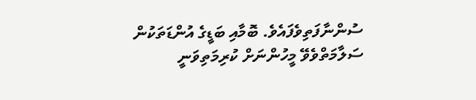ސުންނާފަތިވެފައެވެ. ބޮމާއި ބަޑީގެ އުންޑަތަކުން ސަލާމަތްވެވޭ މީހުންނަށް ކުރިމަތިވަނީ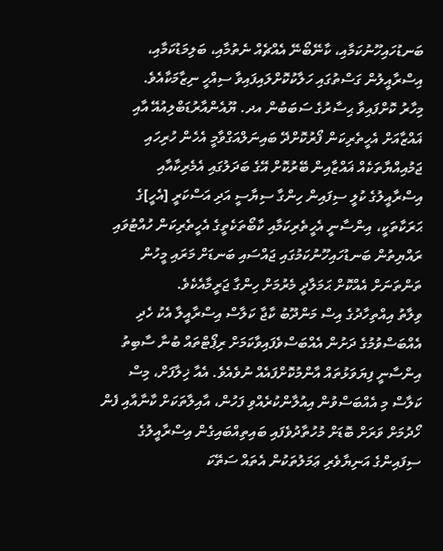ބަނޑުހައިހޫނުކަމާއި، ކާނޭބޯނޭ އެއްޗެއް ނެތުމާއި، ބަލިމަޑުކަމާއި، އިސްރާއީލުން ގަސްތުގައި ހަލާކުކޮށްލައިފައިވާ ސިއްހީ ނިޒާމަކާއެވެ.
މިހާރު ކޮށްފައިވާ ޙިސާރުގެ ސަބަބުން އދ. ޔޫއެންއާރުޑަބްލިއުއޭ އާއި ޣައްޒާއަށް އެހީތެރިކަން ފޯރުކޮށްދޭ ބައިނަލްއަގްވާމީ އެހެން ހުރިހައި ޖަމުއިއްޔާތަކެއް ޣައްޒާއިން ބޭރުކޮށް އޭގެ ބަދަލުގައި އެމެރިކާއާއި އިސްރާއީލުގެ ކުލީ ސިފައިން ހިންގާ ސިޔާސީ އަދި އަސްކަރީ [އެހީ]ގެ ޙަރަކާތަކީ، އިންސާނީ އެހީތެރިކަމާއި ކާބޯތަކެތީގެ އެހީތެރިކަން ހުއްޓުވައި ރައްޔިތުން ބަނޑުހައިހޫނުކަމުގައި ޖައްސައި ބަނޑަށް މަރައި މީހުން ތަންތަނަށް އެއްކޮށް ޙަމަލާދީ މެރުމަށް ހިންގާ ޖަރީމާއެކެވެ.
ވިލާތު އިއްތިހާދުގެ އިސް މަންދޫބު ކާޖާ ކަލާސް އިސްރާއީލާ އެކު ހެދި އެއްބަސްވުމުގެ ދަށުން އެއްބަސްވެފައިވާކަމަށް ރިޕޯޓްތައް ބުނާ ސާބިތު އިންސާނީ ފިޔަވަޅުތައް އާންމުކޮށްފައެއް ނުވެއެވެ. އެއާ ޚިލާފަށް، މިސް ކަލާސް މި އެއްބަސްވުން އިއުލާންކުރެއްވި ފަހުން، އާއިލާތަކަށް ކާނާއާއި ފެން ހޯދުމަށް ވަރަށް ބޮޑަށް މުހުތާދުވެފައި ބައިތިއްބައިގެން އިސްރާއީލުގެ ސިފައިންގެ އަނިޔާވެރި ޢަމަލުތަކުން އެތައް ސަތޭކަ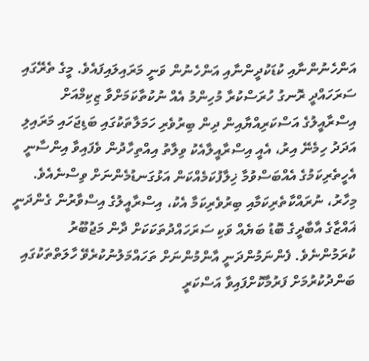އަންހެނުންނާއި ކުޑަކުދީންނާއި އަންހެނުން ވަނީ މަރައިލައިފައެވެ. މީގެ ތެރޭގައި ސަރަހައްދީ ރޮނގު ހުރަސްކުރާ މުހިންމު އެއް ނުކުތާކަމަށްވާ ޒިކިމްއަށް އިސްރާއީލުގެ އަސްކަރިއްޔާއިން ދިން ބިރުވެރި ހަމަލާތަކުގައި ބަޑިޖަހައި މަރައިލި އަދަދު ހިމެނޭ އިރު، އެއީ އިސްރާއީލާއެކު ވިލާތު އިއްތިހާދުން ވެފައިވާ އިންސާނީ އެހީތެރިކަމުގެ އެއްބަސްވުމާ ޚިލާފުކަމެއްކަން އަޅުގަނޑުމެންނަށް ވިސްނެއެވެ.
މިހާރު، ނުރައްކާތެރިކަމާއި ބިރުވެރިކަމާ އެކު، އިސްރާއީލުގެ އިސްވާރުން ގެންދަނީ ޣައްޒާގެ އާބާދީގެ ބޮޑު ބަޔެއް ވަކި ސަރަހައްދުތަކަކަށް ދާން މަޖުބޫރު ކުރަމުންނެވެ. ފެންނަމުންދަނީ އާންމުންނަށް ތަހައްމަލުނުކުރެވޭ ހާލަތްތަކުގައި ބަންދުކުރުމަށް ފަރުމާކޮށްފައިވާ އަސްކަރީ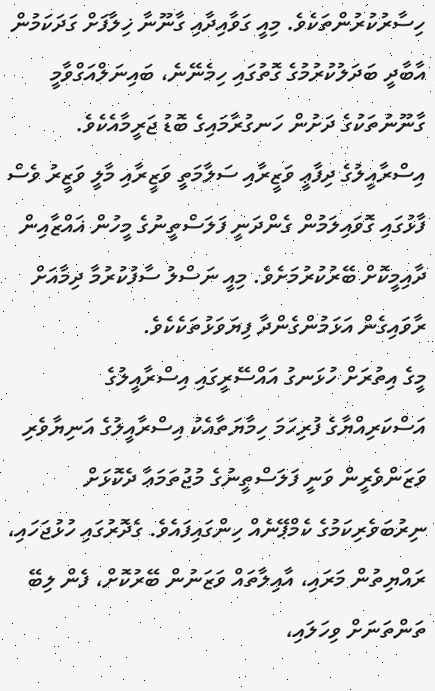ހިސާރުކުރުންތަކެވެ. މިއީ ގަވާއިދާއި ގާނޫނާ ޚިލާފަށް ގަދަކަމުން އާބާދީ ބަދަލުކުރުމުގެ ގޮތުގައި ހިމެނޭނެ، ބައިނަލްއަގްވާމީ ގާނޫނުތަކުގެ ދަށުން ހަނގުރާމައިގެ ބޮޑު ޖަރީމާއެކެވެ. އިސްރާއީލުގެ ދިފާޢީ ވަޒީރާއި ސަލާމަތީ ވަޒީރާއި މާލީ ވަޒީރު ވެސް ފާޅުގައި ގޮވައިލަމުން ގެންދަނީ ފަލަސްތީނުގެ މީހުން ޣައްޒާއިން ދާއިމީކޮށް ބޭރުކުރުމަށެވެ. މިއީ ނަސްލު ސާފުކުރުމާ ދިމާއަށް ރާވައިގެން އަޅަމުންގެންދާ ފިޔަވަޅުތަކެކެވެ.
މީގެ އިތުރަށް ހުޅަނގު އައްސޭރީގައި އިސްރާއީލުގެ އަސްކަރިއްޔާގެ ފުރިހަމަ ހިމާޔަތާއެކު އިސްރާއީލުގެ އަނިޔާވެރި ވަޒަންވެރީން ވަނީ ފަލަސްތީނުގެ މުޖުތަމަޢާ ދެކޮޅަށް ނިރުބަވެރިކަމުގެ ކެމްޕޭނެއް ހިންގައިފައެވެ. ގެދޮރުގައި ހުޅުޖަހައި، ރައްޔިތުން މަރައި، އާއިލާތައް ވަޒަނުން ބޭރުކޮށް، ފެން ލިބޭ ތަންތަނަށް ވިހަލައި،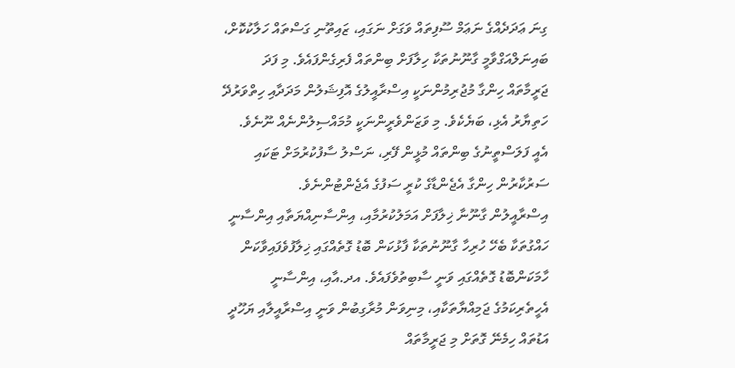ގިނަ ޢަދަދެއްގެ ނަޢަމް ސޫފިތައް ވަގަށް ނަގައި، ޒައިތޫނި ގަސްތައް ހަލާކުކޮށް، ބައިނަލްއަގްވާމީ ގާނޫނުތަކާ ހިލާފަށް ބިންތައް ފެރިގެންފައެވެ. މި ފަދަ ޖަރީމާތައް ހިންގާ މުޖުރިމުންނަކީ އިސްރާއީލުގެ އޮފިޝަލުން މަދަދާއި ހިތްވަރުދޭ ހަތިޔާރު އެޅި، ބަޔެކެވެ. މި ވަޒަންވެރީންނަކީ މުމައްސިލުންނެއް ނޫނެވެ. އެއީ ފަލަސްތީނުގެ ބިންތައް މުޅީން ފޭރި، ނަސްލު ސާފުކުރުމަށް ޓަކައި ސަރުކާރުން ހިންގާ އެޖެންޑާގެ ކުރީ ސަފުގެ އެޖެންޓުންނެވެ.
އިސްރާއީލުން ގާނޫނާ ޚިލާފަށް އަމަލުކުރުމާއި، އިންސާނިއްޔަތާއި އިންސާނީ ހައްގުތަކާ ބެހޭ ހުރިހާ ގާނޫނުތަކާ ފާޅުކަން ބޮޑު ގޮތެއްގައި ޚިލާފުވެފައިވާކަން ހާމަކަންބޮޑު ގޮތެއްގައި ވަނީ ސާބިތުވެފައެވެ. އދ.އާއި، އިންސާނީ އެހީތެރިކަމުގެ ޖަމިއްޔާތަކާއި، މިނިވަން މުރާގިބުން ވަނީ އިސްރާއީލާއި ޔަހޫދީ އަޑުތައް ހިމެނޭ ގޮތަށް މި ޖަރީމާތައް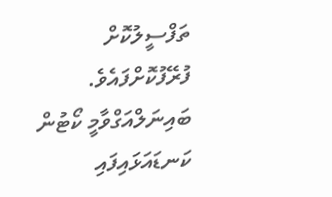ތަފްސީލުކޮށް ފުރޭފުކޮށްފައެވެ. ބައިނަލްއަގްވާމީ ކޯޓުން ކަނޑައަޅައިފައި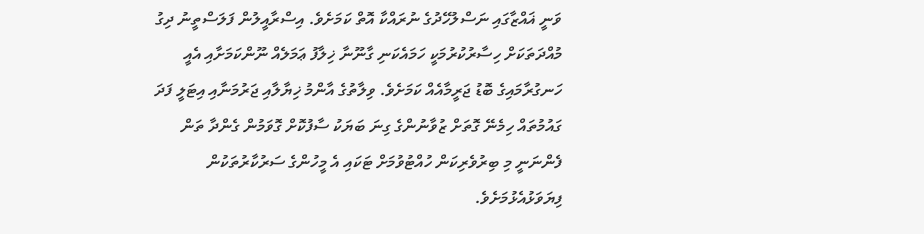ވަނީ ޣައްޒާގައި ނަސްލުހޭދުގެ ނުރައްކާ އޮތް ކަމަށެވެ. އިސްރާއީލުން ފަލަސްތީނު ދިގު މުއްދަތަކަށް ހިސާރުކުރުމަކީ ހަމައެކަނި ގާނޫނާ ޚިލާފު ޢަމަލެއް ނޫންކަމަށާއި އެއީ ހަނގުރާމައިގެ ބޮޑު ޖަރީމާއެއް ކަމަށެވެ. ވިލާތުގެ އާންމު ޚިޔާލާއި ޖަރުމަނާއި އިޓަލީ ފަދަ ގައުމުތައް ހިމެނޭ ގޮތަށް ޒުވާނުންގެ ގިނަ ބަޔަކު ސާފުކޮށް ގޮވަމުން ގެންދާ ތަން ފެންނަނީ މި ބިރުވެރިކަން ހުއްޓުވުމަށް ޓަކައި އެ މީހުންގެ ސަރުކާރުތަކުން ފިޔަވަޅުއެޅުމަށެވެ.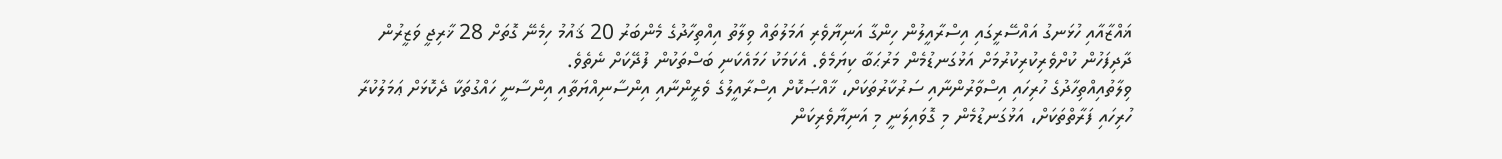ޣައްޒާއާއި ހުޅަނގު އައްސޭރީގައި އިސްރާއީލުން ހިންގާ އަނިޔާވެރި އަމަލުތައް ވިލާތު އިއްތިހާދުގެ މެންބަރު 20 ޤައުމު ހިމެނޭ ގޮތަށް 28 ޚާރިޖީ ވަޒީރުން ދާދިފަހުން ކުށްވެރިކުރިކުރުމަށް އަޅުގަނޑުމެން މަރުޙަބާ ކިޔަމެވެ. އެކަމަކު ހަމައެކަނި ބަސްތަކުން ފުދޭކަށް ނެތެވެ.
ވިލާތުއިއްތިހާދުގެ ހުރިހައި އިސްވާރުންނާއި ސަރުކާރުތަކަށް، ޚާއްޞަކޮށް އިސްރާއީލުގެ ވެރީންނާއި އިންސާނިއްޔަތާއި އިންސާނީ ހައްގުތަކާ ދެކޮޅަށް ޢަމަލުކުރާ ހުރިހައި ފަރާތްތަކަށް، އަޅުގަނޑުމެން މި ގޮވައިލަނީ މި އަނިޔާވެރިކަން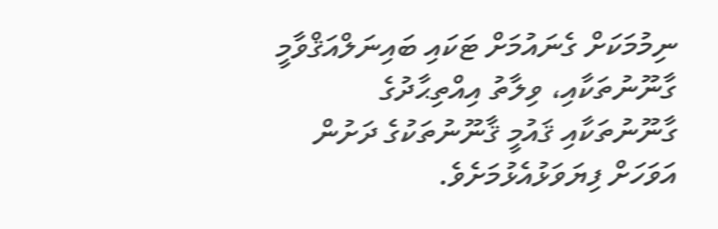ނިމުމަކަށް ގެނައުމަށް ޓަކައި ބައިނަލްއަޤްވާމީ ގާނޫނުތަކާއި، ވިލާތު އިއްތިޙާދުގެ ގާނޫނުތަކާއި ޤައުމީ ޤާނޫނުތަކުގެ ދަށުން އަވަހަށް ފިޔަވަޅުއެޅުމަށެވެ.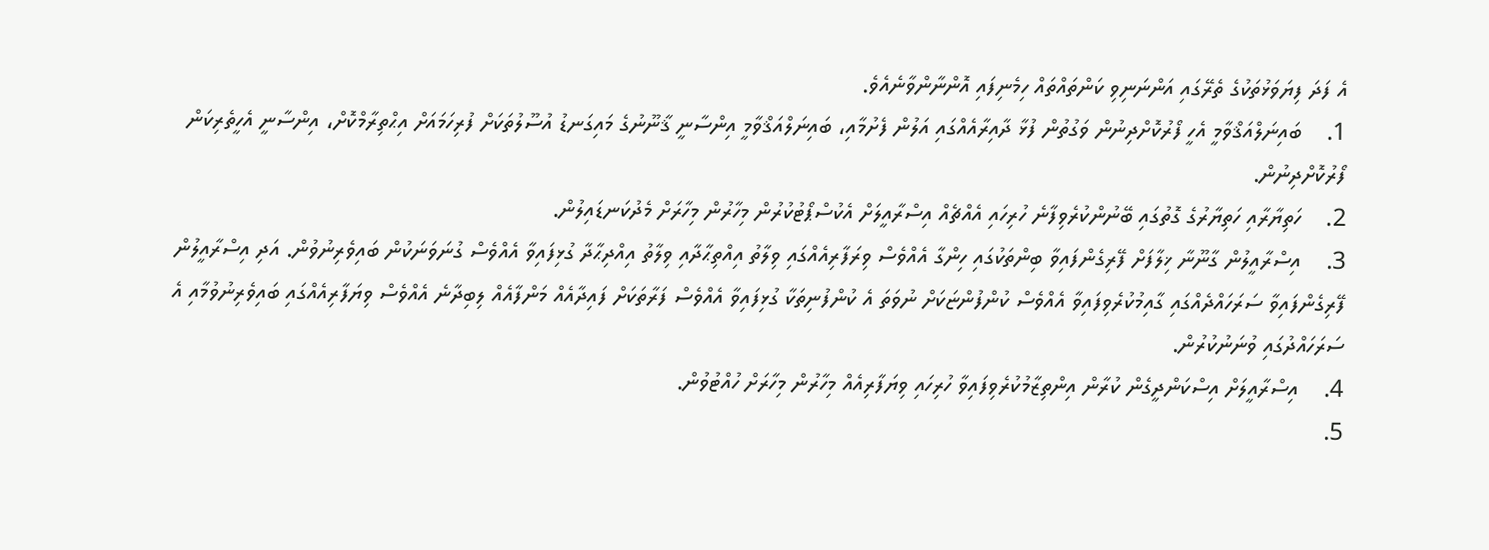އެ ފަދަ ފިޔަވަޅުތަކުގެ ތެރޭގައި އަންނަނިވި ކަންތައްތައް ހިމެނިފައި އޮންނާންވާނެއެވެ.
1.    ބައިނަލްއަޤްވާމީ އެހީ ފޯރުކޮށްދިނުން ވަގުތުން ފުޅާ ދާއިރާއެއްގައި އަލުން ފެށުމާއި، ބައިނަލްއަޤްވާމީ އިންސާނީ ޤާނޫނުގެ މައިގަނޑު އުސޫލުތަކަށް ފުރިހަމައަށް އިޙްތިރާމްކޮށް، އިންސާނީ އެހީތެރިކަން ފޯރުކޮށްދިނުން.
2.    ހަތިޔާރާއި ހަތިޔާރުގެ ގޮތުގައި ބޭނުންކުރެވިފާނެ ހުރިހައި އެއްޗެއް އިސްރާއީލަށް އެކުސްޕޯޓުކުރުން މިހާރުން މިހާރަށް މެދުކަނޑައިލުން.
3.    އިސްރާއީލުން ގާނޫނާ ޚިލާފަށް ފޭރިގެންފައިވާ ބިންތަކުގައި ހިންގާ އެއްވެސް ވިރަފާރިއެއްގައި ވިލާތު އިއްތިޙާދާއި ވިލާތު އިއްދިޙާދާ ގުޅިފައިވާ އެއްވެސް ގުނަވަނަކުން ބައިވެރިނުވުން. އަދި އިސްރާއީލުން ފޭރިގެންފައިވާ ސަރަހައްދެއްގައި ގާއިމުކުރެވިފައިވާ އެއްވެސް ކުންފުންޏަކަށް ނުވަތަ އެ ކުންފުނިތަކާ ގުޅިފައިވާ އެއްވެސް ފަރާތަކަށް ފައިދާއެއް މަންފާއެއް ލިބިދާނެ އެއްވެސް ވިޔަފާރިއެއްގައި ބައިވެރިނުވުމާއި އެ ސަރަހައްދުގައި ވުނަނުކުރުން.
4.    އިސްރާއީލަށް އިސްކަންދީގެން ކުރާން އިންތިޒާމުކުރެވިފައިވާ ހުރިހައި ވިޔަފާރިއެއް މިހާރުން މިހާރަށް ހުއްޓުވުން.
5.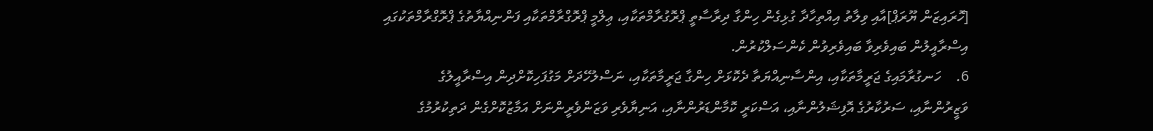[ހޮރައިޒަން ޔޫރަޕް]އާއި ވިލާތު އިއްތިހާދާ ގުޅިގެން ހިންގާ ދިރާސާތީ ޕްރޮގުރާމްތަކާއި، ޢިލްމީ ޕްރޮގްރާމްތަކާއި ފަންނިއްޔާތުގެ ޕްރޮގްރާމްތަކުގައި އިސްރާއީލުން ބައިވެރިވާ ބައިވެރިވުން ކެންސަލްކުރުން.
6.    ހަނގުރާމައިގެ ޖަރީމާތަކާއި، އިންސާނިއްޔަތާ ދެކޮޅަށް ހިންގާ ޖަރީމާތަކާއި، ނަސްލުހޭދަށް މަގުފަހިކޮށްދިން އިސްރާއީލުގެ ވަޒީރުންނާއި، ސަރުކާރުގެ އޮފިޝަލުންނާއި، އަސްކަރީ ކޮމާންޑަރުންނާއި، އަނިޔާވެރި ވަޒަންވެރީންނަށް އަމާޒުކޮށްގެން ދަތިކުރުމުގެ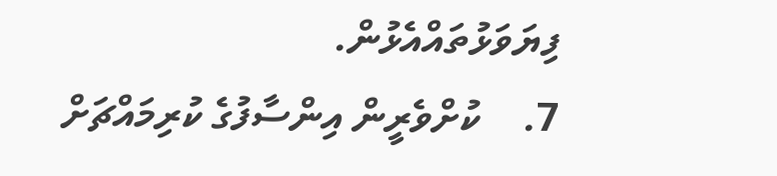ފިޔަވަޅުތައްއެޅުން.
7.    ކުށްވެރީން އިންސާފުގެ ކުރިމައްޗަށް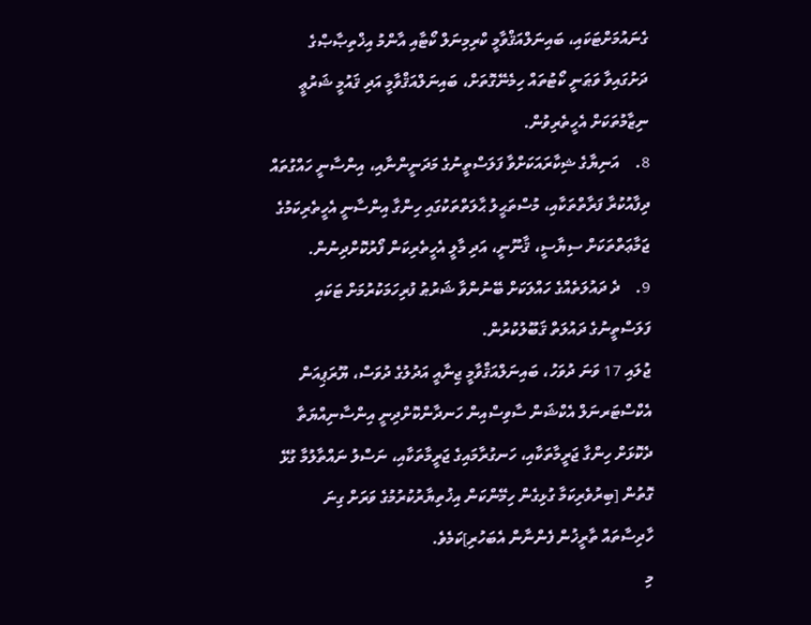ގެނައުމަށްޓަކައި، ބައިނަލްއަޤްވާމީ ކްރިމިނަލް ކޯޓާއި އާންމު އިޚްތިޞާޞްގެ ދަށުގައިވާ ވަޠަނީ ކޯޓުތައް ހިމެނޭގޮތަށް، ބައިނަލްއަޤްވާމީ އަދި ޤައުމީ ޝަރުޢީ ނިޒާމުތަކަށް އެހީތެރިވުން.
8.    އަނިޔާގެ ޝިކާރައަކަށްވާ ފަލަސްތީނުގެ މަދަނީންނާއި، އިންސާނީ ހައްގުތައް ދިފާއުކުރާ ފަރާތްތަކާއި، މުސްތަޙީލު ޙާލަތްތަކުގައި ހިންގާ އިންސާނީ އެހީތެރިކަމުގެ ޖަމާޢަތްތަކަށް ސިޔާސީ، ޤާނޫނީ، އަދި މާލީ އެހީތެރިކަން ފޯރުކޮށްދިނުން.
9.    ދެ ދައުލަތެއްގެ ހައްލަކަށް ބޭނުންވާ ޝަރުޠު ފުރިހަމަކުރުމަށް ޓަކައި ފަލަސްތީނުގެ ދައުލަތް ޤަބޫލުކުރުން.
ޖުލައި 17 ވަނަ ދުވަހު، ބައިނަލްއަޤްވާމީ ޖިނާއީ އަދުލުގެ ދުވަސް، ޔޫރަޕިއަން އެކްސްޓަރނަލް އެކްޝަން ސާވިސްއިން ހަނދާންކޮށްދިނީ އިންސާނިއްޔަތާ ދެކޮޅަށް ހިންގާ ޖަރީމާތަކާއި، ހަނގުރާމައިގެ ޖަރީމާތަކާއި، ނަސްލު ނައްތާލުމާ ގުޅޭ ގޮތުން [ބިރުވެރިކަމާ ގުޅިގެން ހިމޭންކަން އިޚުތިޔާރުކުރުމުގެ ވަރަށް ގިނަ ހާދިސާތައް ތާރީޚުން ފެންނާން އެބަހުރި]ކަމެވެ.
މި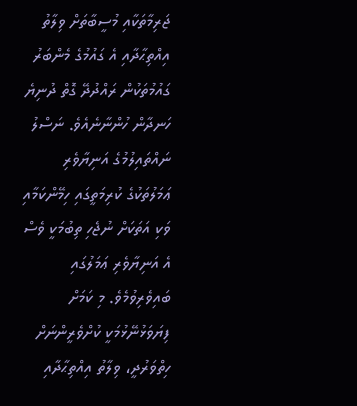ޖަރިމާތަކާއި މުސީބާތަށް ވިލާތު އިއްތިޙާދާއި އެ ގައުމުގެ މެންބަރު ގައުމުތަކުން ރައްދުދޭ ގޮތް ދުނިޔެ ހަނދާން ހުންނާނެއެވެ. ނަސްލު ނައްތައިލުމުގެ އަނިޔާވެރި ޢަމަލުތަކުގެ ކުރިމަތީގައި ހިމޭންކަމާއި ވަކި އަތަކަށް ނުޖެހި ތިބުމަކީ ވެސް އެ އަނިޔާވެރި ޢަމަލުގައި ބައިވެރިވުމެވެ. މި ކަމަށް ފިޔަވަޅުނޭޅުމަކީ ކުށްވެރީންނަށް ހިތްވަރުދީ، ވިލާތު އިއްތިޙާދާއި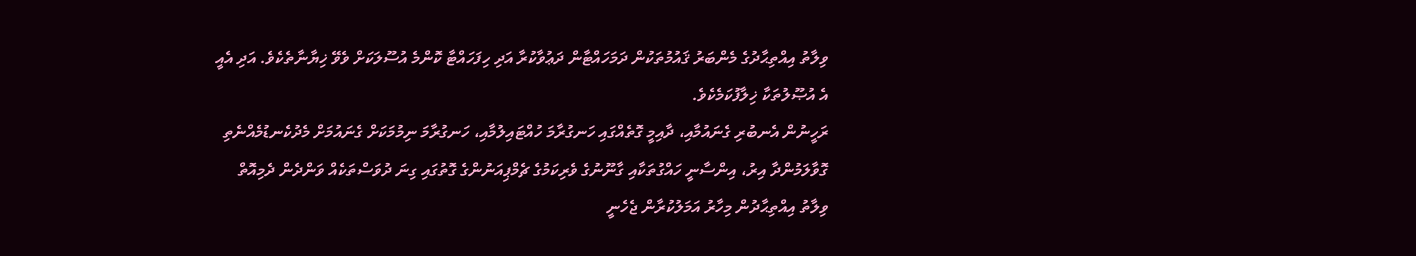ވިލާތު އިއްތިޙާދުގެ މެންބަރު ޤައުމުތަކުން ދަމަހައްޓާން ދަޢުވާކުރާ އަދި ހިފަހައްޓާ ކޮންމެ އުސޫލަކަށް ވެވޭ ޚިޔާނާތެކެވެ. އަދި އެއީ އެ އުޞޫލުތަކާ ޚިލާފުކަމެކެވެ.
ރަހީނުން އެނބުރި ގެނައުމާއި، ދާއިމީ ގޮތެއްގައި ހަނގުރާމަ ހުއްޓައިލުމާއި، ހަނގުރާމަ ނިމުމަކަށް ގެނައުމަށް މެދުކެނޑުމެއްނެތި ގޮވާލަމުންދާ އިރު، އިންސާނީ ހައްގުތަކާއި ގާނޫނުގެ ވެރިކަމުގެ ޗެމްޕިއަނުންގެ ގޮތުގައި ގިނަ ދުވަސްތަކެއް ވަންދެން ދެމިއޮތް ވިލާތު އިއްތިޙާދުން މިހާރު އަމަލުކުރާން ޖެހެނީ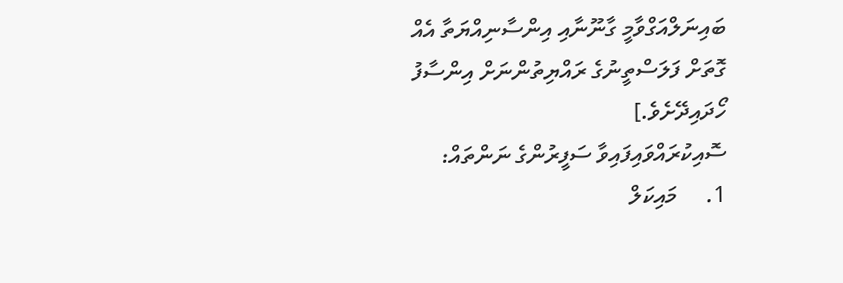ބައިނަލްއަގްވާމީ ގާނޫނާއި އިންސާނިއްޔަތާ އެއް ގޮތަށް ފަލަސްތީނުގެ ރައްޔިތުންނަށް އިންސާފު ހޯދައިދޭށެވެ.]
ސޮއިކުރައްވައިފައިވާ ސަފީރުންގެ ނަންތައް:
1.     މައިކަލް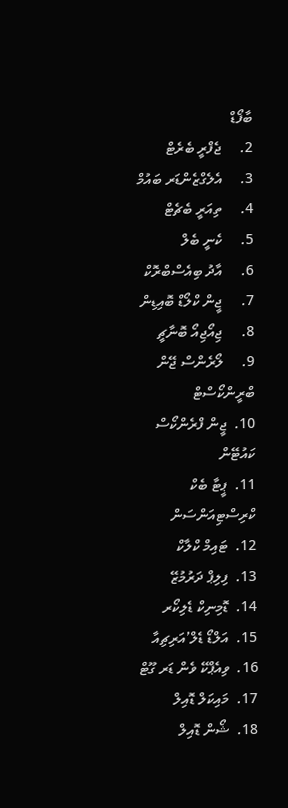ބާފޯޑް
2.     ޖެފްރީ ބެރެޓް
3.     އެލެގްޒެންޑަރ ބައުމް
4.     ތިއަރީ ބެޗެޓް
5.     ކެނީ ބެލް
6.     އާދު ބިއެސްބްރޮކް
7.     ޖީން ކްލޯޑް ބޮއިޑިން
8.     ޖިއޯޖިއޯ ބޮނާޗީ
9.     ލޯރެންސް ޖޭން ބްރީންކޯސްޓް
10.  ޖީން ފްރެންކޯސް ކައުޓޭން
11.  ޕީޓާ ބެކް ކްރިސްޓިއަންސަން
12.  ޓައިމް ކްލާކް
13.  ފިލިޕް ދަރުމުޒޭ
14.  ޑޮމިނިކް ޑެލިކޯރ
15.  އަލްޑޯ ޑެލް’އަރިޗިއާ
16.  ވިއެޕްކޭ ވެން ޑަރ ގޫޓް
17.  މައިކަލް ޑޮއިލް
18.  ޝޯން ޑޮއިލް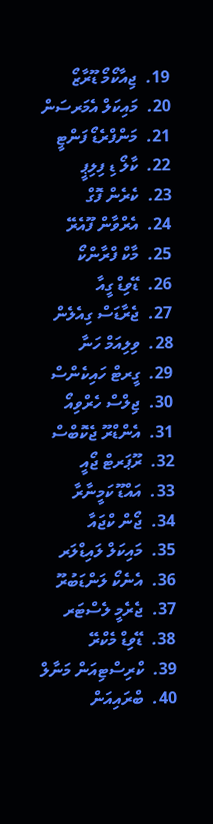19.  ޖިއާކޯމޯ ޑޫރާޒޯ
20.  މައިކަލް އެމަރސަން
21.  މަންފްރެޑޯ ފަންޓީ
22.  ކާލޯ ޑި ފިލިޕީ
23.  ކެރެން ފޮގް
24.  އެރްވާން ފޫއެރޭ
25.  މާކް ފްރާންކޯ
26.  ޑޭވިޑް ގީއާ
27.  ޖެރާޑަސް ގިއެލެން
28.  ވިލިއަމް ހަނާ
29.  ގީރޓް ހައިކެންސް
30.  ޖިލްސް ހެރްވިއޯ
31.  އެންޑްރޫ ޖެކޮބްސް
32.  ރޫޕަރޓް ޖޯއީ
33.  އައްޑޫ ކަމީނާރާ
34.  ޖޯން ކްޖައާ
35.  މައިކަލް ލައިޑްލަރ
36.  އެނެކޯ ލަންޑަބުރޫ
37.  ޖެރެމީ ލެސްޓަރ
38.  ޑޭވިޑް މެކްރޭ
39.  ކްރިސްޓިއަން މަނާލް
40.  ބްރައިއަން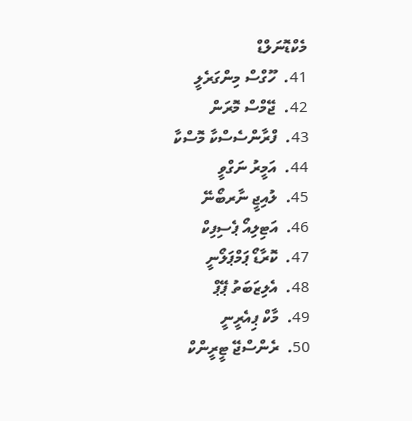މެކްޑޮނަލްޑް
41.  ހޫގްސް މިންގަރެލީ
42.  ޖޭމްސް މޮރަން
43.  ފްރާންސެސްކާ މޮސްކާ
44.  އަމީރު ނަގްވީ
45.  ލުއިޖީ ނާރބޯނޭ
46.  އަޓިލިއޯ ޕެސިފިކް
47.  ކޮރާޑޯ ޕަމްޕަލޯނީ
48.  އެލިޒަބަތު ޕޭޕް
49.  މާކް ޕިއެރީނީ
50.  ރެންސްޖޭ ޓީރީންކް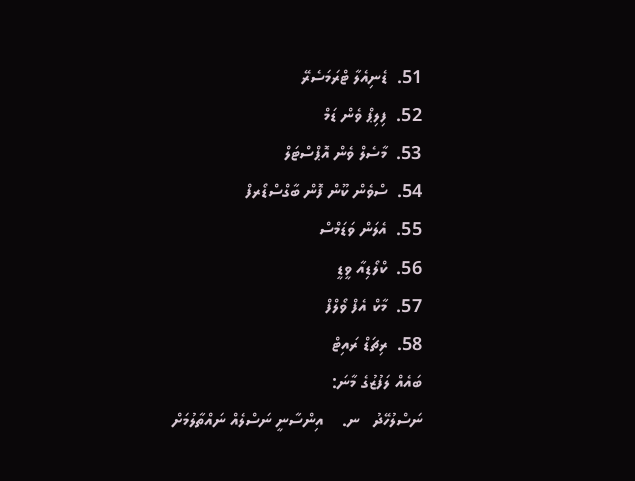51.  ޑެނިއެލާ ޓްރަމަސެރޭ
52.  ފިލިޕް ވެން ޑަމް
53.  މާސެލް ވެން އޮޕްސްޓަލް
54.  ސްވެން ކޫން ފޮން ބާގްސްޑޯރފް
55.  އެލަން ވަޑަމްސް
56.  ކްލޯޑިއާ ވީޑީ
57.  މާކް އެފް ވޯލްފް
58.  ރިޗަޑް ރައިޓް
ބައެއް ލަފުޒުގެ މާނަ:
ނަސްލުހޭދު   ނ.    އިންސާނީ ނަސްލެއް ނައްތާލުމަށް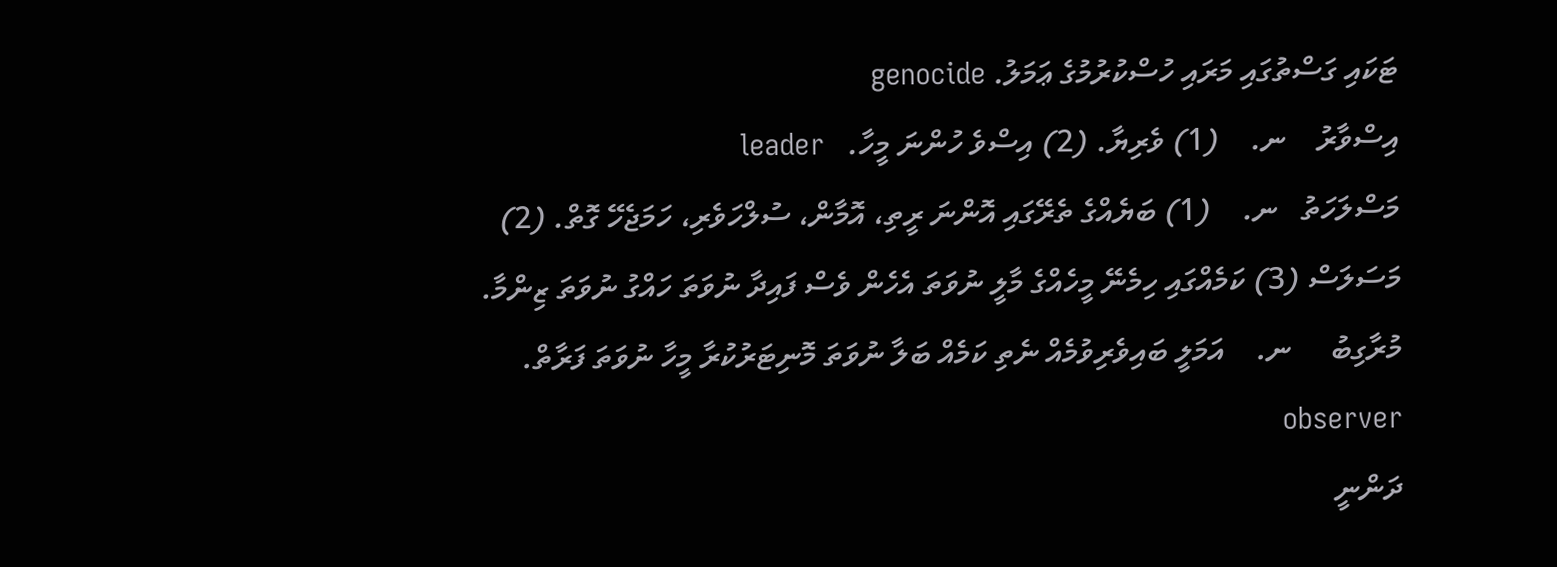ޓަކައި ގަސްތުގައި މަރައި ހުސްކުރުމުގެ ޢަމަލު. genocide
އިސްވާރު    ނ.    (1) ވެރިޔާ. (2) އިސްވެ ހުންނަ މީހާ.   leader
މަސްލަހަތު   ނ.    (1) ބަޔެއްގެ ތެރޭގައި އޮންނަ ރީތި، އޮމާން، ސުލްހަވެރި، ހަމަޖެހޭ ގޮތް. (2) މަސަލަސް (3) ކަމެއްގައި ހިމެނޭ މީހެއްގެ މާލީ ނުވަތަ އެހެން ވެސް ފައިދާ ނުވަތަ ހައްގު ނުވަތަ ޒިންމާ.
މުރާގިބު     ނ.    އަމަލީ ބައިވެރިވުމެއް ނެތި ކަމެއް ބަލާ ނުވަތަ މޮނިޓަރުކުރާ މީހާ ނުވަތަ ފަރާތް. observer
ދަންނީ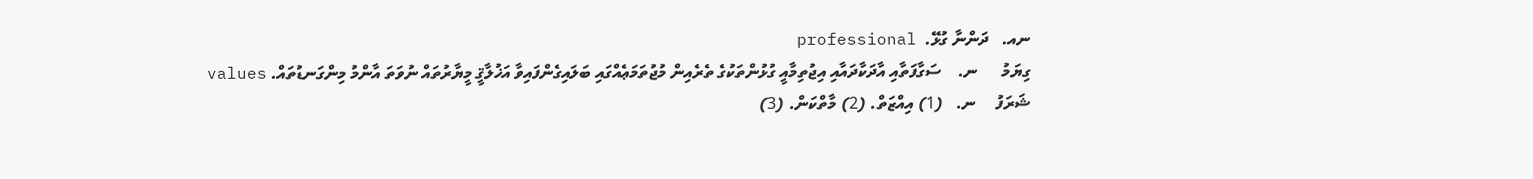ނއ.   ދަންނާ ގުޅޭ.  professional
ގިޔަމު      ނ.    ސަގާފަތާއި އާދަކާދައާއި އިޖުތިމާއީ ގުޅުންތަކުގެ ތެރެއިން މުޖުތަމަޢެއްގައި ބަލައިގެންފައިވާ އަޚުލާޤީ މީޔާރުތައް ނުވަތަ އާންމު މިންގަނޑުތައް. values
ޝަރަފު     ނ.   (1) އިއްޒަތް. (2) މާތްކަން. (3)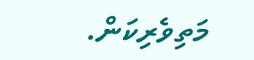މަތިވެރިކަން.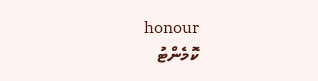honour
ކޮމެންޓު